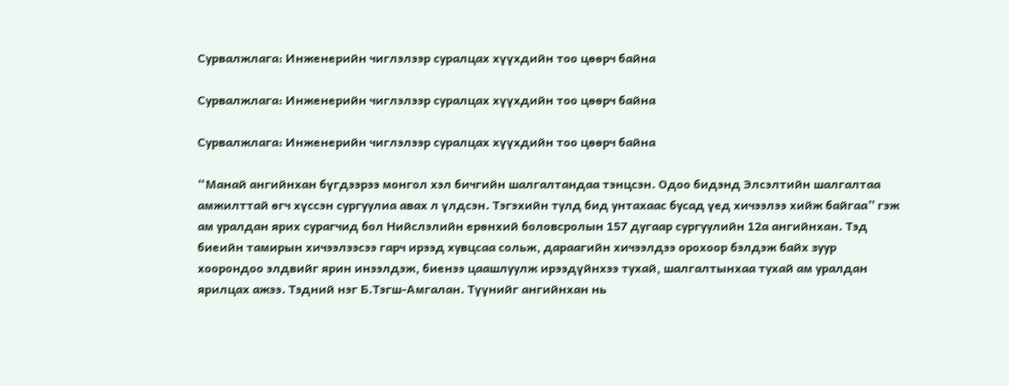Сурвалжлага: Инженерийн чиглэлээр суралцах хүүхдийн тоо цөөрч байна

Сурвалжлага: Инженерийн чиглэлээр суралцах хүүхдийн тоо цөөрч байна

Сурвалжлага: Инженерийн чиглэлээр суралцах хүүхдийн тоо цөөрч байна

“Манай ангийнхан бүгдээрээ монгол хэл бичгийн шалгалтандаа тэнцсэн. Одоо бидэнд Элсэлтийн шалгалтаа амжилттай өгч хүссэн сургуулиа авах л үлдсэн. Тэгэхийн тулд бид унтахаас бусад үед хичээлээ хийж байгаа” гэж ам уралдан ярих сурагчид бол Нийслэлийн ерөнхий боловсролын 157 дугаар сургуулийн 12а ангийнхан. Тэд биеийн тамирын хичээлээсээ гарч ирээд хувцсаа сольж, дараагийн хичээлдээ орохоор бэлдэж байх зуур хоорондоо элдвийг ярин инээлдэж, биенээ цаашлуулж ирээдүйнхээ тухай, шалгалтынхаа тухай ам уралдан ярилцах ажээ. Тэдний нэг Б.Тэгш-Амгалан. Түүнийг ангийнхан нь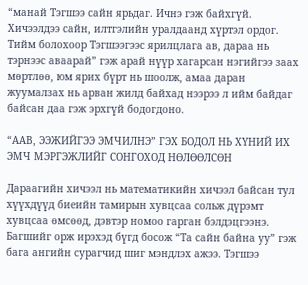“манай Тэгшээ сайн ярьдаг. Ичнэ гэж байхгүй. Хичээлдээ сайн, илтгэлийн уралдаанд хүртэл ордог. Тийм болохоор Тэгшээгээс ярилцлага ав, дараа нь тэрнээс аваарай” гэж арай нүүр хагарсан нэгийгээ заах мөртлөө, юм ярих бүрт нь шоолж, амаа даран жуумалзах нь арван жилд байхад нээрээ л ийм байдаг байсан даа гэж эрхгүй бодогдоно.

“ААВ, ЭЭЖИЙГЭЭ ЭМЧИЛНЭ” ГЭХ БОДОЛ НЬ ХҮНИЙ ИХ ЭМЧ МЭРГЭЖЛИЙГ СОНГОХОД НӨЛӨӨЛСӨН

Дараагийн хичээл нь математикийн хичээл байсан тул хүүхдүүд биеийн тамирын хувцсаа сольж дүрэмт хувцсаа өмсөөд, дэвтэр номоо гарган бэлдэцгээнэ. Багшийг орж ирэхэд бүгд босож “Та сайн байна уу” гэж бага ангийн сурагчид шиг мэндлэх ажээ. Тэгшээ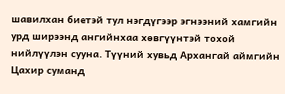шавилхан биетэй тул нэгдүгээр эгнээний хамгийн урд ширээнд ангийнхаа хөвгүүнтэй тохой нийлүүлэн сууна. Түүний хувьд Архангай аймгийн Цахир суманд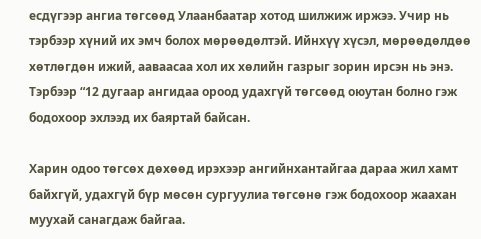есдүгээр ангиа төгсөөд Улаанбаатар хотод шилжиж иржээ. Учир нь тэрбээр хүний их эмч болох мөрөөдөлтэй. Ийнхүү хүсэл, мөрөөдөлдөө хөтлөгдөн ижий, ааваасаа хол их хөлийн газрыг зорин ирсэн нь энэ. Тэрбээр “12 дугаар ангидаа ороод удахгүй төгсөөд оюутан болно гэж бодохоор эхлээд их баяртай байсан.

Харин одоо төгсөх дөхөөд ирэхээр ангийнхантайгаа дараа жил хамт байхгүй, удахгүй бүр мөсөн сургуулиа төгсөнө гэж бодохоор жаахан муухай санагдаж байгаа.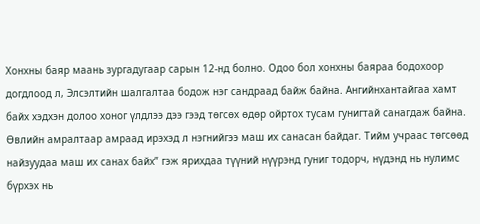Хонхны баяр маань зургадугаар сарын 12-нд болно. Одоо бол хонхны баяраа бодохоор догдлоод л, Элсэлтийн шалгалтаа бодож нэг сандраад байж байна. Ангийнхантайгаа хамт байх хэдхэн долоо хоног үлдлээ дээ гээд төгсөх өдөр ойртох тусам гунигтай санагдаж байна. Өвлийн амралтаар амраад ирэхэд л нэгнийгээ маш их санасан байдаг. Тийм учраас төгсөөд найзуудаа маш их санах байх” гэж ярихдаа түүний нүүрэнд гуниг тодорч, нүдэнд нь нулимс бүрхэх нь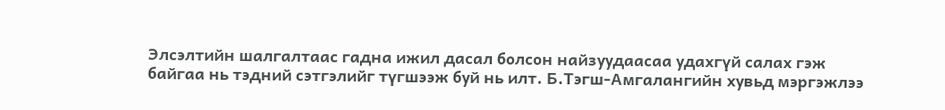Элсэлтийн шалгалтаас гадна ижил дасал болсон найзуудаасаа удахгүй салах гэж байгаа нь тэдний сэтгэлийг түгшээж буй нь илт. Б.Тэгш-Амгалангийн хувьд мэргэжлээ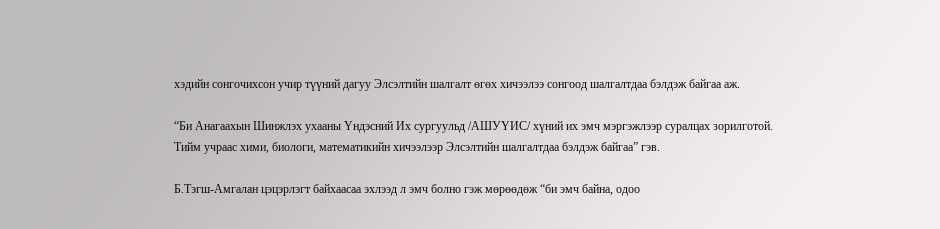хэдийн сонгочихсон учир түүний дагуу Элсэлтийн шалгалт өгөх хичээлээ сонгоод шалгалтдаа бэлдэж байгаа аж.

“Би Анагаахын Шинжлэх ухааны Үндэсний Их сургуульд /АШУҮИС/ хүний их эмч мэргэжлээр суралцах зорилготой. Тийм учраас хими, биологи, математикийн хичээлээр Элсэлтийн шалгалтдаа бэлдэж байгаа” гэв.

Б.Тэгш-Амгалан цэцэрлэгт байхаасаа эхлээд л эмч болно гэж мөрөөдөж “би эмч байна, одоо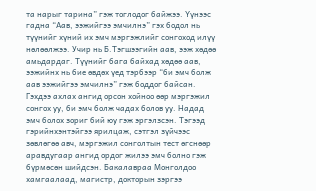та нарыг тарина” гэж тоглодог байжээ. Үүнээс гадна “Аав, ээжийгээ эмчилнэ” гэх бодол нь түүнийг хүний их эмч мэргэжлийг сонгоход илүү нөлөөлжээ. Учир нь Б.Тэгшээгийн аав, ээж хөдөө амьдардаг. Түүнийг бага байхад хөдөө аав, ээжийнх нь бие өвдөх үед тэрбээр “би эмч болж аав ээжийгээ эмчилнэ” гэж боддог байсан. Гэхдээ ахлах ангид орсон хойноо өөр мэргэжил сонгох уу, би эмч болж чадах болов уу. Надад эмч болох зориг бий юу гэж эргэлзсэн. Тэгээд гэрийнхэнтэйгээ ярилцаж, сэтгэл зүйчээс зөвлөгөө авч, мэргэжил сонголтын тест өгснөөр аравдугаар ангид ордог жилээ эмч болно гэж бүрмөсөн шийдсэн. Бакалавраа Монголдоо хамгаалаад, магистр, докторын зэргээ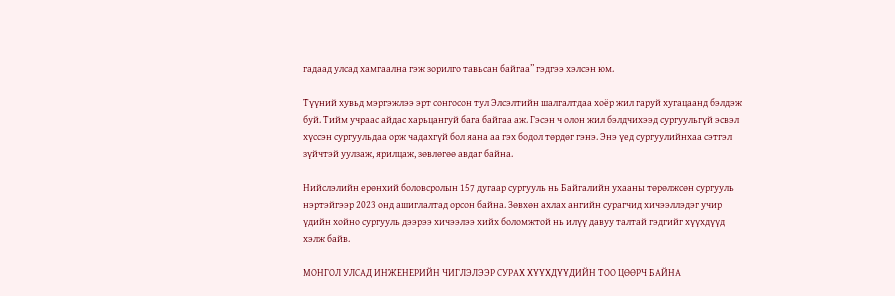гадаад улсад хамгаална гэж зорилго тавьсан байгаа” гэдгээ хэлсэн юм.

Түүний хувьд мэргэжлээ эрт сонгосон тул Элсэлтийн шалгалтдаа хоёр жил гаруй хугацаанд бэлдэж буй. Тийм учраас айдас харьцангуй бага байгаа аж. Гэсэн ч олон жил бэлдчихээд сургуульгүй эсвэл хүссэн сургуульдаа орж чадахгүй бол яана аа гэх бодол төрдөг гэнэ. Энэ үед сургуулийнхаа сэтгэл зүйчтэй уулзаж, ярилцаж, зөвлөгөө авдаг байна.

Нийслэлийн ерөнхий боловсролын 157 дугаар сургууль нь Байгалийн ухааны төрөлжсөн сургууль нэртэйгээр 2023 онд ашиглалтад орсон байна. Зөвхөн ахлах ангийн сурагчид хичээллэдэг учир үдийн хойно сургууль дээрээ хичээлээ хийх боломжтой нь илүү давуу талтай гэдгийг хүүхдүүд хэлж байв.

МОНГОЛ УЛСАД ИНЖЕНЕРИЙН ЧИГЛЭЛЭЭР СУРАХ ХҮҮХДҮҮДИЙН ТОО ЦӨӨРЧ БАЙНА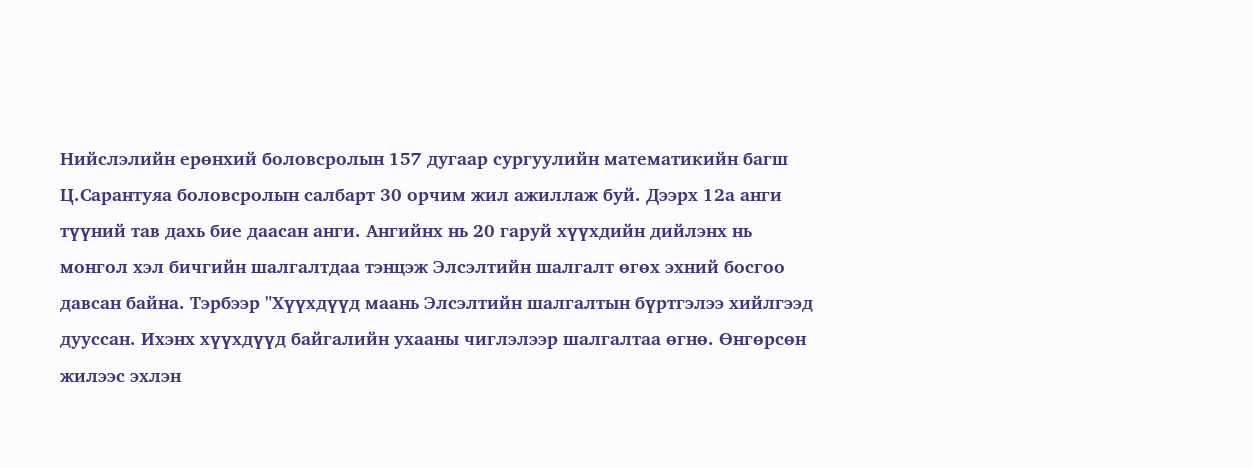Нийслэлийн ерөнхий боловсролын 157 дугаар сургуулийн математикийн багш Ц.Сарантуяа боловсролын салбарт 30 орчим жил ажиллаж буй. Дээрх 12а анги түүний тав дахь бие даасан анги. Ангийнх нь 20 гаруй хүүхдийн дийлэнх нь монгол хэл бичгийн шалгалтдаа тэнцэж Элсэлтийн шалгалт өгөх эхний босгоо давсан байна. Тэрбээр "Хүүхдүүд маань Элсэлтийн шалгалтын бүртгэлээ хийлгээд дууссан. Ихэнх хүүхдүүд байгалийн ухааны чиглэлээр шалгалтаа өгнө. Өнгөрсөн жилээс эхлэн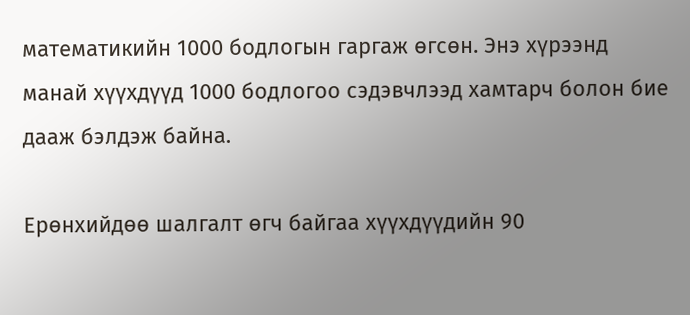математикийн 1000 бодлогын гаргаж өгсөн. Энэ хүрээнд манай хүүхдүүд 1000 бодлогоо сэдэвчлээд хамтарч болон бие дааж бэлдэж байна.

Ерөнхийдөө шалгалт өгч байгаа хүүхдүүдийн 90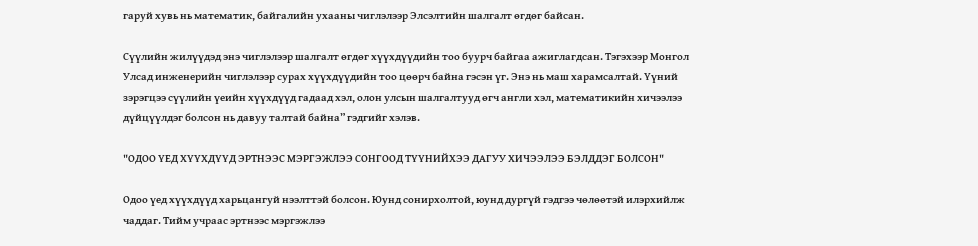гаруй хувь нь математик, байгалийн ухааны чиглэлээр Элсэлтийн шалгалт өгдөг байсан.

Сүүлийн жилүүдэд энэ чиглэлээр шалгалт өгдөг хүүхдүүдийн тоо буурч байгаа ажиглагдсан. Тэгэхээр Монгол Улсад инженерийн чиглэлээр сурах хүүхдүүдийн тоо цөөрч байна гэсэн үг. Энэ нь маш харамсалтай. Үүний зэрэгцээ сүүлийн үеийн хүүхдүүд гадаад хэл, олон улсын шалгалтууд өгч англи хэл, математикийн хичээлээ дүйцүүлдэг болсон нь давуу талтай байна” гэдгийг хэлэв.

"ОДОО ҮЕД ХҮҮХДҮҮД ЭРТНЭЭС МЭРГЭЖЛЭЭ СОНГООД ТҮҮНИЙХЭЭ ДАГУУ ХИЧЭЭЛЭЭ БЭЛДДЭГ БОЛСОН"

Одоо үед хүүхдүүд харьцангуй нээлттэй болсон. Юунд сонирхолтой, юунд дургүй гэдгээ чөлөөтэй илэрхийлж чаддаг. Тийм учраас эртнээс мэргэжлээ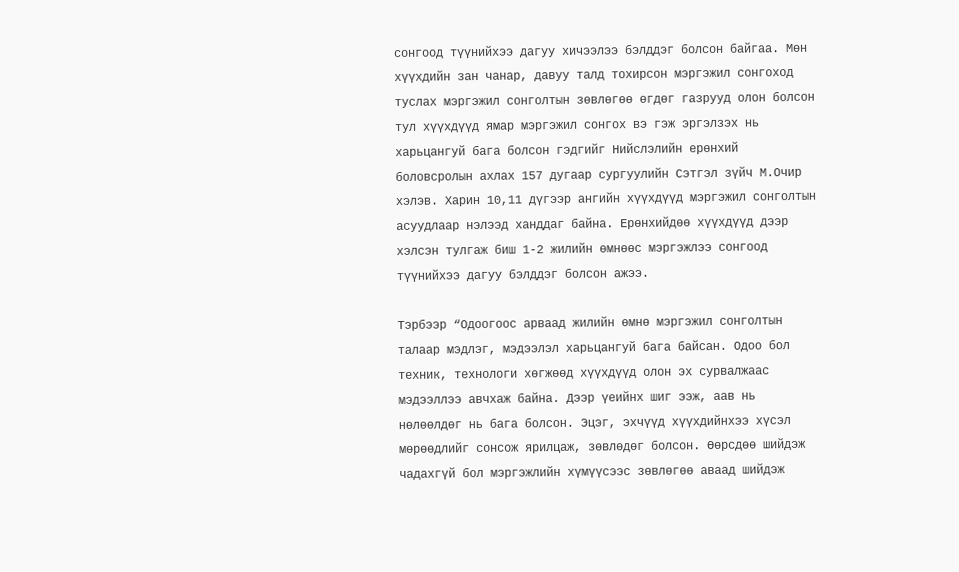сонгоод түүнийхээ дагуу хичээлээ бэлддэг болсон байгаа. Мөн хүүхдийн зан чанар, давуу талд тохирсон мэргэжил сонгоход туслах мэргэжил сонголтын зөвлөгөө өгдөг газрууд олон болсон тул хүүхдүүд ямар мэргэжил сонгох вэ гэж эргэлзэх нь харьцангуй бага болсон гэдгийг Нийслэлийн ерөнхий боловсролын ахлах 157 дугаар сургуулийн Сэтгэл зүйч М.Очир хэлэв. Харин 10,11 дүгээр ангийн хүүхдүүд мэргэжил сонголтын асуудлаар нэлээд ханддаг байна. Ерөнхийдөө хүүхдүүд дээр хэлсэн тулгаж биш 1-2 жилийн өмнөөс мэргэжлээ сонгоод түүнийхээ дагуу бэлддэг болсон ажээ.

Тэрбээр “Одоогоос арваад жилийн өмнө мэргэжил сонголтын талаар мэдлэг, мэдээлэл харьцангуй бага байсан. Одоо бол техник, технологи хөгжөөд хүүхдүүд олон эх сурвалжаас мэдээллээ авчхаж байна. Дээр үеийнх шиг ээж, аав нь нөлөөлдөг нь бага болсон. Эцэг, эхчүүд хүүхдийнхээ хүсэл мөрөөдлийг сонсож ярилцаж, зөвлөдөг болсон. Өөрсдөө шийдэж чадахгүй бол мэргэжлийн хүмүүсээс зөвлөгөө аваад шийдэж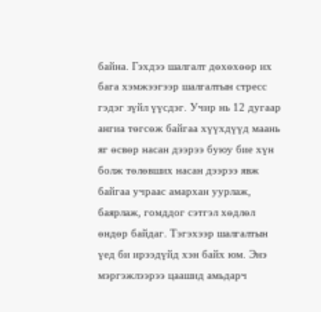байна. Гэхдээ шалгалт дөхөхөөр их бага хэмжээгээр шалгалтын стресс гэдэг зүйл үүсдэг. Учир нь 12 дугаар ангиа төгсөж байгаа хүүхдүүд маань яг өсвөр насан дээрээ буюу бие хүн болж төлөвших насан дээрээ явж байгаа учраас амархан уурлаж, баярлаж, гомддог сэтгэл хөдлөл өндөр байдаг. Тэгэхээр шалгалтын үед би ирээдүйд хэн байх юм. Энэ мэргэжлээрээ цаашид амьдарч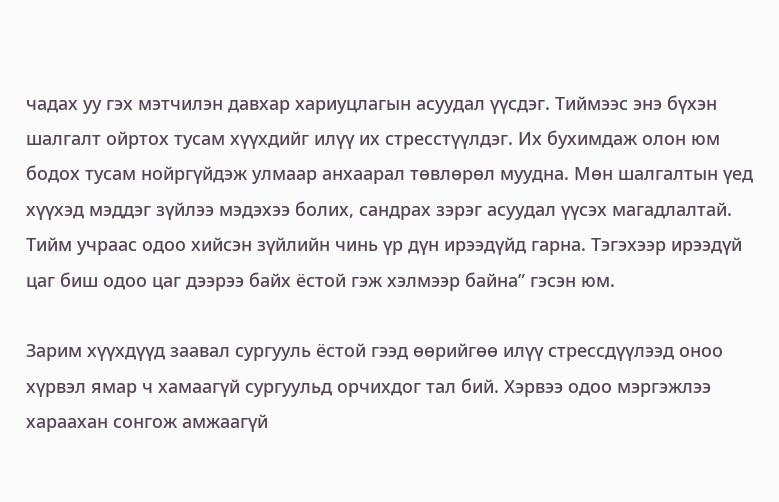чадах уу гэх мэтчилэн давхар хариуцлагын асуудал үүсдэг. Тиймээс энэ бүхэн шалгалт ойртох тусам хүүхдийг илүү их стресстүүлдэг. Их бухимдаж олон юм бодох тусам нойргүйдэж улмаар анхаарал төвлөрөл муудна. Мөн шалгалтын үед хүүхэд мэддэг зүйлээ мэдэхээ болих, сандрах зэрэг асуудал үүсэх магадлалтай. Тийм учраас одоо хийсэн зүйлийн чинь үр дүн ирээдүйд гарна. Тэгэхээр ирээдүй цаг биш одоо цаг дээрээ байх ёстой гэж хэлмээр байна” гэсэн юм.

Зарим хүүхдүүд заавал сургууль ёстой гээд өөрийгөө илүү стрессдүүлээд оноо хүрвэл ямар ч хамаагүй сургуульд орчихдог тал бий. Хэрвээ одоо мэргэжлээ хараахан сонгож амжаагүй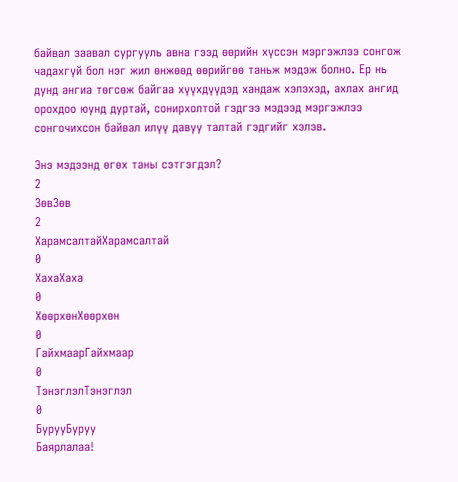байвал заавал сургууль авна гээд өөрийн хүссэн мэргэжлээ сонгож чадахгүй бол нэг жил өнжөөд өөрийгөө таньж мэдэж болно. Ер нь дунд ангиа төгсөж байгаа хүүхдүүдэд хандаж хэлэхэд, ахлах ангид орохдоо юунд дуртай, сонирхолтой гэдгээ мэдээд мэргэжлээ сонгочихсон байвал илүү давуу талтай гэдгийг хэлэв.

Энэ мэдээнд өгөх таны сэтгэгдэл?
2
ЗөвЗөв
2
ХарамсалтайХарамсалтай
0
ХахаХаха
0
ХөөрхөнХөөрхөн
0
ГайхмаарГайхмаар
0
ТэнэглэлТэнэглэл
0
БурууБуруу
Баярлалаа!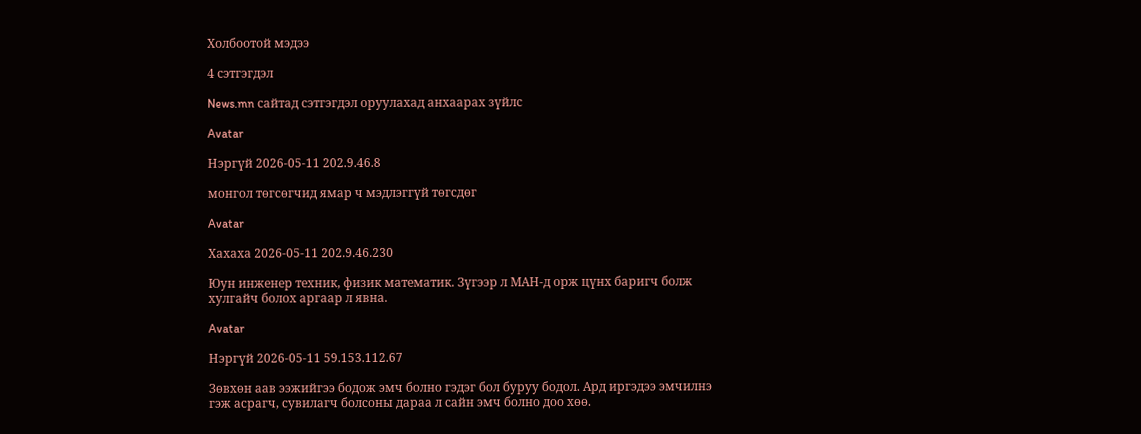Холбоотой мэдээ

4 сэтгэгдэл

News.mn сайтад сэтгэгдэл оруулахад анхаарах зүйлс

Avatar

Нэргүй 2026-05-11 202.9.46.8

монгол төгсөгчид ямар ч мэдлэггүй төгсдөг

Avatar

Хахаха 2026-05-11 202.9.46.230

Юун инженер техник, физик математик. Зүгээр л МАН-д орж цүнх баригч болж хулгайч болох аргаар л явна.

Avatar

Нэргүй 2026-05-11 59.153.112.67

Зөвхөн аав ээжийгээ бодож эмч болно гэдэг бол буруу бодол. Ард иргэдээ эмчилнэ гэж асрагч, сувилагч болсоны дараа л сайн эмч болно доо хөө.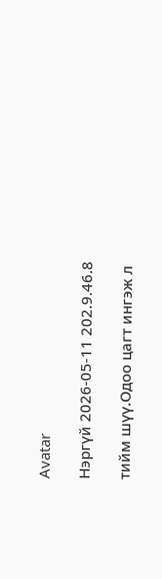Avatar

Нэргүй 2026-05-11 202.9.46.8

тийм шүү.Одоо цагт ингэж л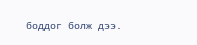боддог болж дээ.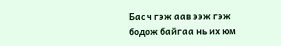Бас ч гэж аав ээж гэж бодож байгаа нь их юм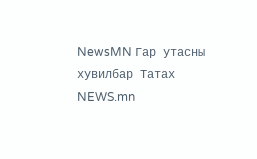NewsMN Гар утасны хувилбар Татах
NEWS.mn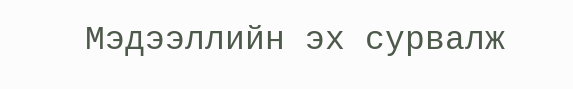Мэдээллийн эх сурвалж